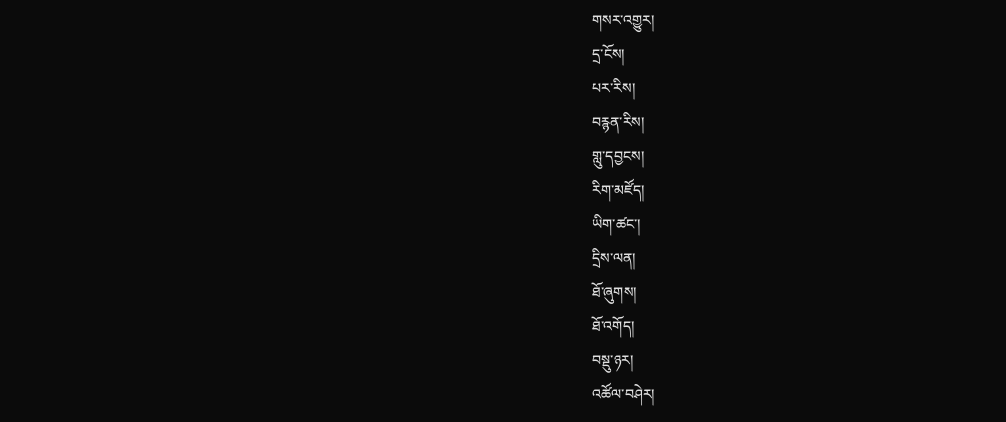གསར་འགྱུར།
དྲ་ངོས།
པར་རིས།
བརྙན་རིས།
གླུ་དབྱངས།
རིག་མཛོད།
ཡིག་ཚང་།
དྲིས་ལན།
ཐོ་ཞུགས།
ཐོ་འགོད།
བསྡུ་ཉར།
འཚོལ་བཤེར།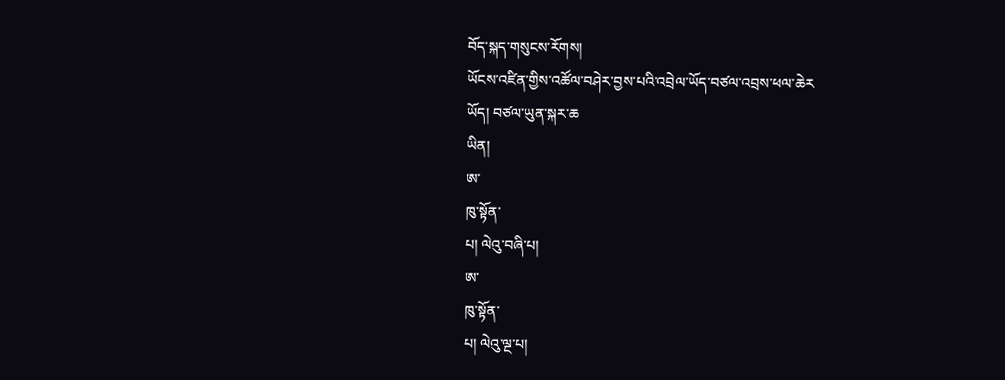བོད་སྐད་གསུངས་རོགས།
ཡོངས་འཛིན་གྱིས་འཚོལ་བཤེར་བྱས་པའི་འབྲེལ་ཡོད་བཙལ་འབྲས་ཕལ་ཆེར
ཡོད། བཙལ་ཡུན་སྐར་ཆ
ཡིན།
ཨ་
ཁུ་སྟོན་
པ། ལེའུ་བཞི་པ།
ཨ་
ཁུ་སྟོན་
པ། ལེའུ་ལྔ་པ།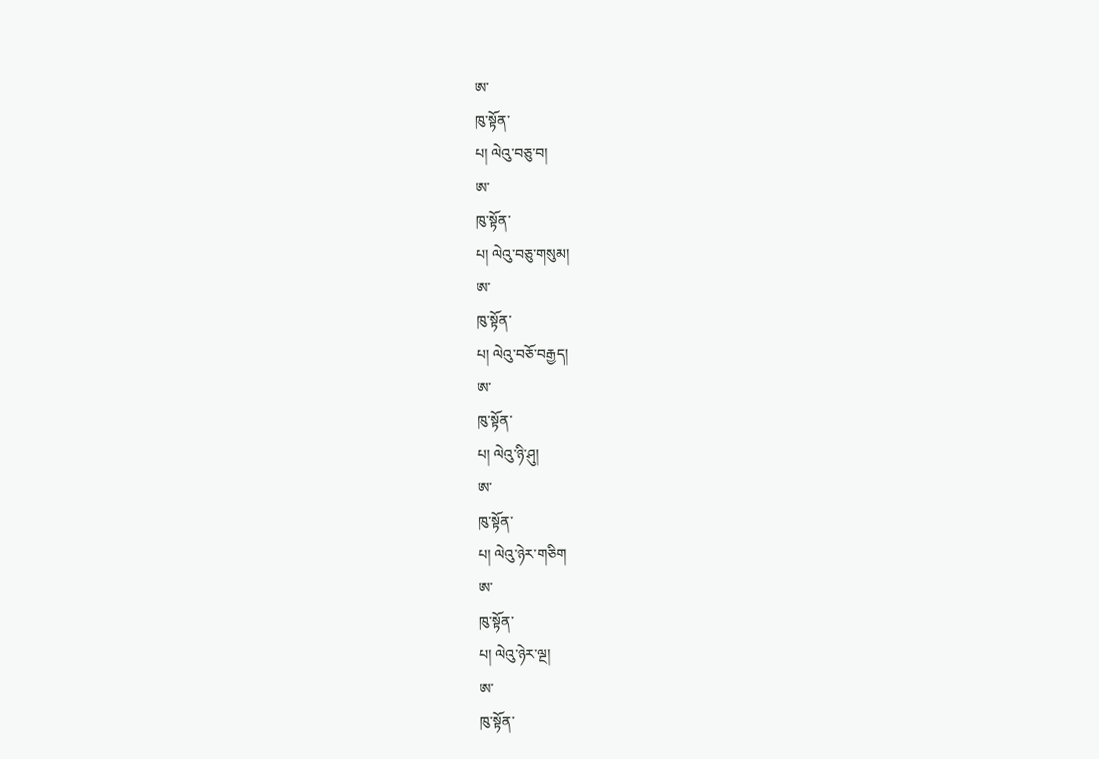ཨ་
ཁུ་སྟོན་
པ། ལེའུ་བཅུ་བ།
ཨ་
ཁུ་སྟོན་
པ། ལེའུ་བཅུ་གསུམ།
ཨ་
ཁུ་སྟོན་
པ། ལེའུ་བཅོ་བརྒྱད།
ཨ་
ཁུ་སྟོན་
པ། ལེའུ་ཉི་ཤུ།
ཨ་
ཁུ་སྟོན་
པ། ལེའུ་ཉེར་གཅིག
ཨ་
ཁུ་སྟོན་
པ། ལེའུ་ཉེར་ལྔ།
ཨ་
ཁུ་སྟོན་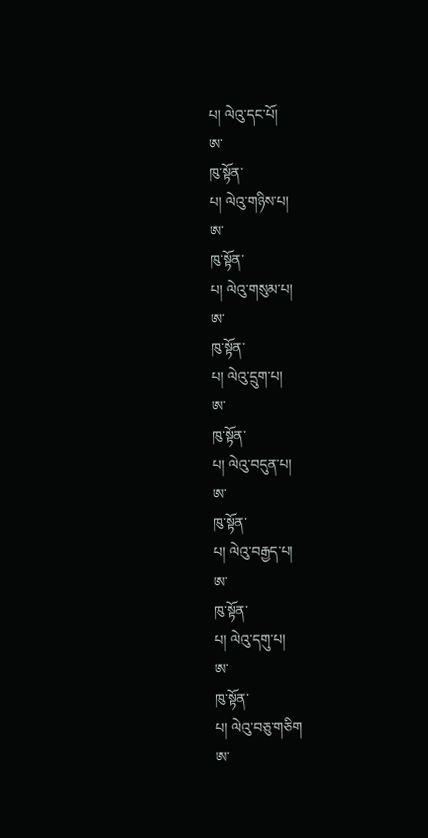པ། ལེའུ་དང་པོ།
ཨ་
ཁུ་སྟོན་
པ། ལེའུ་གཉིས་པ།
ཨ་
ཁུ་སྟོན་
པ། ལེའུ་གསུམ་པ།
ཨ་
ཁུ་སྟོན་
པ། ལེའུ་དྲུག་པ།
ཨ་
ཁུ་སྟོན་
པ། ལེའུ་བདུན་པ།
ཨ་
ཁུ་སྟོན་
པ། ལེའུ་བརྒྱད་པ།
ཨ་
ཁུ་སྟོན་
པ། ལེའུ་དགུ་པ།
ཨ་
ཁུ་སྟོན་
པ། ལེའུ་བཅུ་གཅིག
ཨ་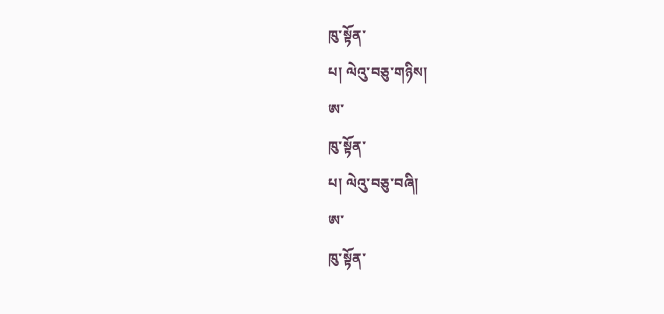ཁུ་སྟོན་
པ། ལེའུ་བཅུ་གཉིས།
ཨ་
ཁུ་སྟོན་
པ། ལེའུ་བཅུ་བཞི།
ཨ་
ཁུ་སྟོན་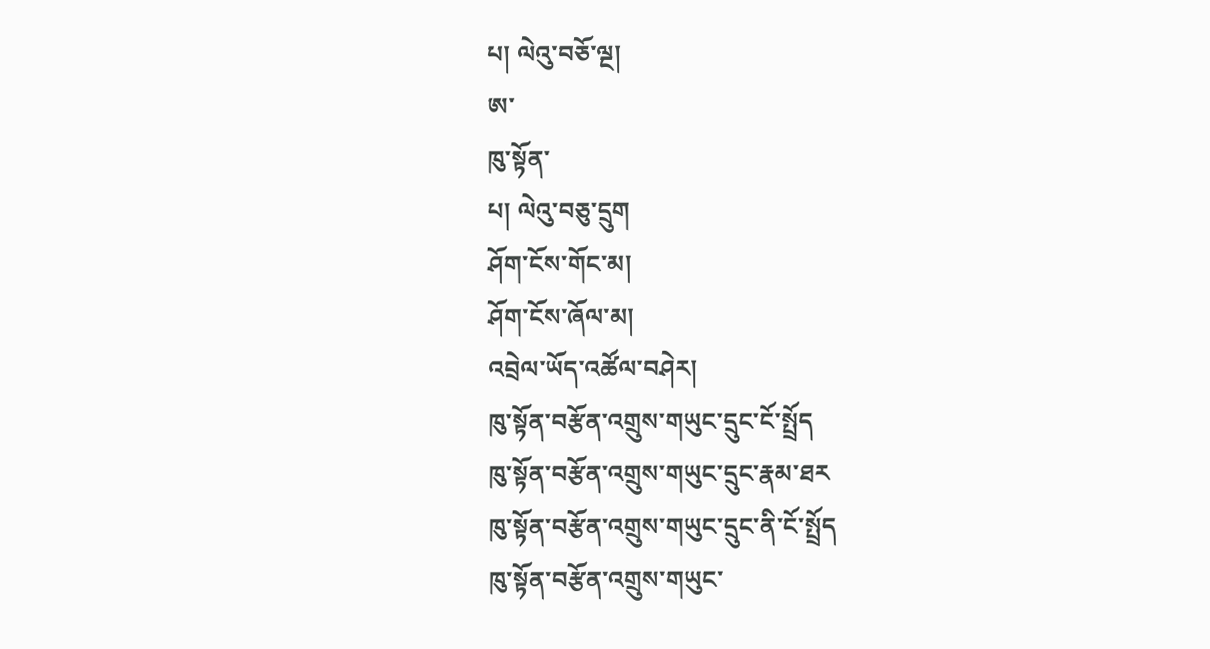པ། ལེའུ་བཅོ་ལྔ།
ཨ་
ཁུ་སྟོན་
པ། ལེའུ་བཅུ་དྲུག
ཤོག་ངོས་གོང་མ།
ཤོག་ངོས་ཞོལ་མ།
འབྲེལ་ཡོད་འཚོལ་བཤེར།
ཁུ་སྟོན་བརྩོན་འགྲུས་གཡུང་དྲུང་ངོ་སྤྲོད
ཁུ་སྟོན་བརྩོན་འགྲུས་གཡུང་དྲུང་རྣམ་ཐར
ཁུ་སྟོན་བརྩོན་འགྲུས་གཡུང་དྲུང་ནི་ངོ་སྤྲོད
ཁུ་སྟོན་བརྩོན་འགྲུས་གཡུང་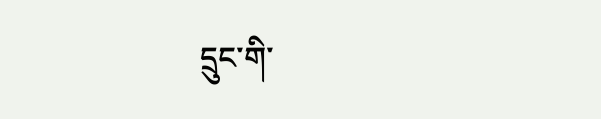དྲུང་གི་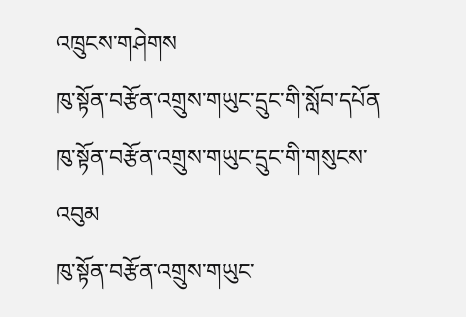འཁྲུངས་གཤེགས
ཁུ་སྟོན་བརྩོན་འགྲུས་གཡུང་དྲུང་གི་སློབ་དཔོན
ཁུ་སྟོན་བརྩོན་འགྲུས་གཡུང་དྲུང་གི་གསུངས་འབུམ
ཁུ་སྟོན་བརྩོན་འགྲུས་གཡུང་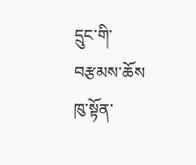དྲུང་གི་བརྩམས་ཆོས
ཁུ་སྟོན་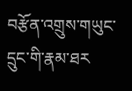བརྩོན་འགྲུས་གཡུང་དྲུང་གི་རྣམ་ཐར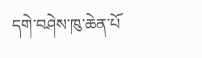དགེ་བཤེས་ཁུ་ཆེན་པོ